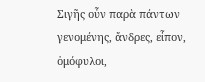Σιγῆς οὖν παρὰ πάντων γενομένης, ἄνδρες, εἶπον, ὁμόφυλοι,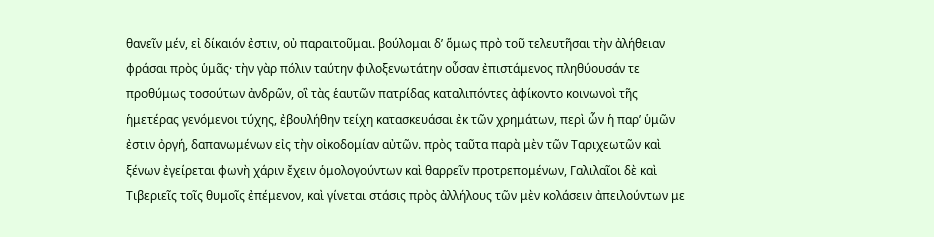θανεῖν μέν, εἰ δίκαιόν ἐστιν, οὐ παραιτοῦμαι. βούλομαι δʼ ὅμως πρὸ τοῦ τελευτῆσαι τὴν ἀλήθειαν φράσαι πρὸς ὑμᾶς· τὴν γὰρ πόλιν ταύτην φιλοξενωτάτην οὖσαν ἐπιστάμενος πληθύουσάν τε προθύμως τοσούτων ἀνδρῶν, οἳ τὰς ἑαυτῶν πατρίδας καταλιπόντες ἀφίκοντο κοινωνοὶ τῆς ἡμετέρας γενόμενοι τύχης, ἐβουλήθην τείχη κατασκευάσαι ἐκ τῶν χρημάτων, περὶ ὧν ἡ παρʼ ὑμῶν ἐστιν ὀργή, δαπανωμένων εἰς τὴν οἰκοδομίαν αὐτῶν. πρὸς ταῦτα παρὰ μὲν τῶν Ταριχεωτῶν καὶ ξένων ἐγείρεται φωνὴ χάριν ἔχειν ὁμολογούντων καὶ θαρρεῖν προτρεπομένων, Γαλιλαῖοι δὲ καὶ Τιβεριεῖς τοῖς θυμοῖς ἐπέμενον, καὶ γίνεται στάσις πρὸς ἀλλήλους τῶν μὲν κολάσειν ἀπειλούντων με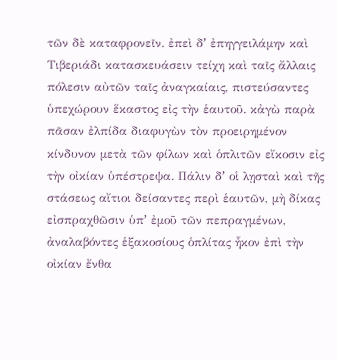τῶν δὲ καταφρονεῖν. ἐπεὶ δʼ ἐπηγγειλάμην καὶ Τιβεριάδι κατασκευάσειν τείχη καὶ ταῖς ἄλλαις πόλεσιν αὐτῶν ταῖς ἀναγκαίαις, πιστεύσαντες ὑπεχώρουν ἕκαστος εἰς τὴν ἑαυτοῦ. κἀγὼ παρὰ πᾶσαν ἐλπίδα διαφυγὼν τὸν προειρημένον κίνδυνον μετὰ τῶν φίλων καὶ ὁπλιτῶν εἴκοσιν εἰς τὴν οἰκίαν ὑπέστρεψα. Πάλιν δʼ οἱ λῃσταὶ καὶ τῆς στάσεως αἴτιοι δείσαντες περὶ ἑαυτῶν, μὴ δίκας εἰσπραχθῶσιν ὑπʼ ἐμοῦ τῶν πεπραγμένων, ἀναλαβόντες ἑξακοσίους ὁπλίτας ἧκον ἐπὶ τὴν οἰκίαν ἔνθα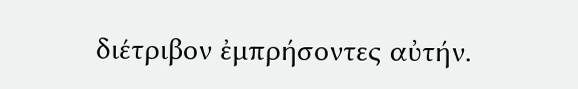διέτριβον ἐμπρήσοντες αὐτήν.